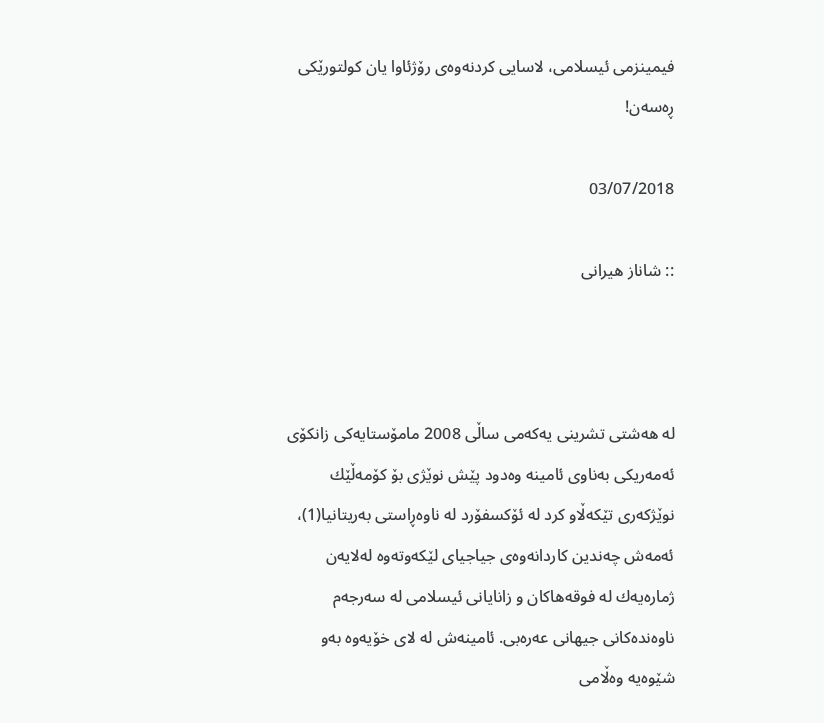فيمينزمى ئيسلامى، لاسايى كردنه‌وه‌ى رۆژئاوا يان كولتورێكى ڕه‌سه‌ن!

03/07/2018

:: شاناز هيرانى



له‌ هه‌شتى تشرینی یەكەمی ساڵى 2008 مامۆستايه‌كى زانكۆى ئه‌مه‌ريكى به‌ناوى ئامينه‌ وەدود پێش نوێژى بۆ كۆمه‌ڵێك نوێژكه‌ری تێكه‌ڵاو كرد له‌ ئۆكسفۆرد له ‌ناوه‌ڕاستى به‌ريتانيا(1)، ئه‌مه‌ش چه‌ندين كاردانه‌وه‌ى جياجياى لێكه‌وته‌وه‌ له‌لايه‌ن ژماره‌يه‌ك له‌ فوقەهاكان و زانايانى ئيسلامى له ‌سه‌رجه‌م ناوه‌نده‌كانى جيهانى عه‌ره‌بى. ئامينه‌ش له‌ لاى خۆيه‌وه‌ به‌و شێوه‌يه‌ وه‌ڵامى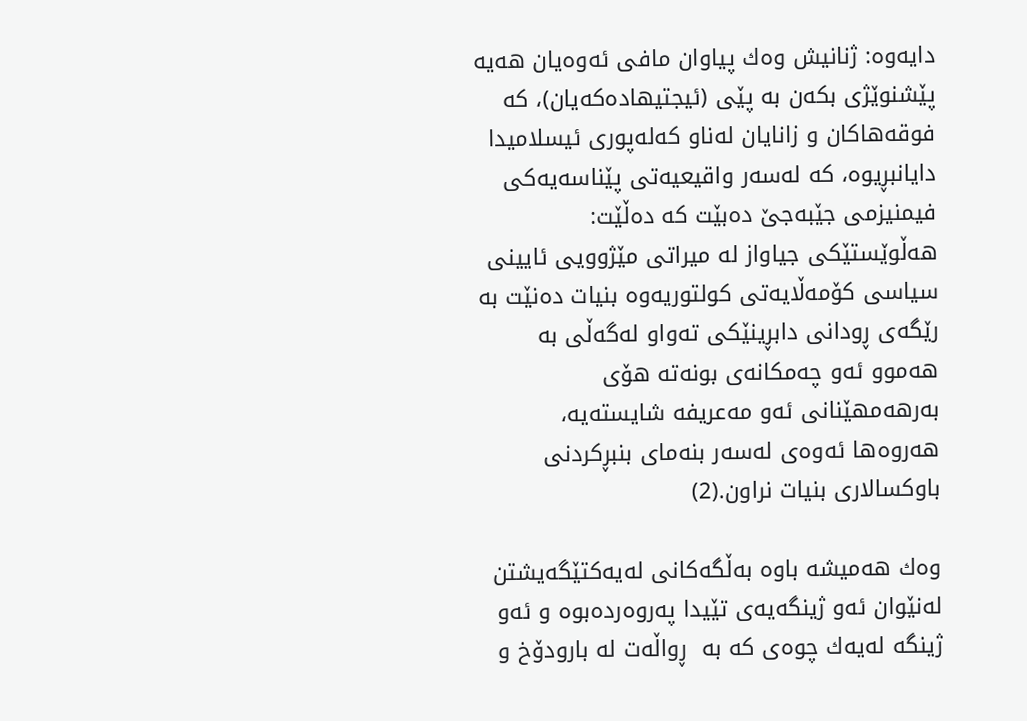دايه‌وه‌: ژنانيش وه‌ك پياوان مافى ئه‌وه‌يان هه‌يه‌ پێشنوێژی بكه‌ن به‌ پێى (ئيجتيهاده‌كه‌يان)، كه‌ فوقەها‌كان و زانايان له‌ناو كه‌له‌پورى ئيسلاميدا دايانبڕيوه‌، كه‌ له‌سه‌ر واقيعيه‌تى پێناسه‌يه‌كى فيمنيزمى جێبه‌جێ ده‌بێت كه‌ ده‌ڵێت: هه‌ڵوێستێكى جياواز له‌ ميراتى مێژوويى ئایينى سياسى كۆمه‌ڵايه‌تى كولتوريه‌وه‌ بنيات ده‌نێت به‌ رێگه‌ى ڕودانى دابڕينێكى ته‌واو له‌گه‌ڵى به‌ هه‌موو ئه‌و چه‌مكانه‌ى بونه‌ته‌ هۆى به‌رهه‌مهێنانى ئه‌و مه‌عريفه‌ شايسته‌يه‌، هه‌روه‌ها ئه‌وه‌ى له‌سه‌ر بنه‌ماى بنبڕكردنى باوكسالارى بنيات نراون.(2)

وه‌ك هه‌ميشه‌ باوه‌ به‌ڵگه‌كانى له‌يه‌كتێگه‌يشتن له‌نێوان ئه‌و ژينگه‌يه‌ى تێيدا په‌روه‌رده‌بوه‌ و ئه‌و ژينگه‌ له‌يه‌ك چوه‌ى كه‌ به‌  ڕواڵه‌ت له‌ بارودۆخ و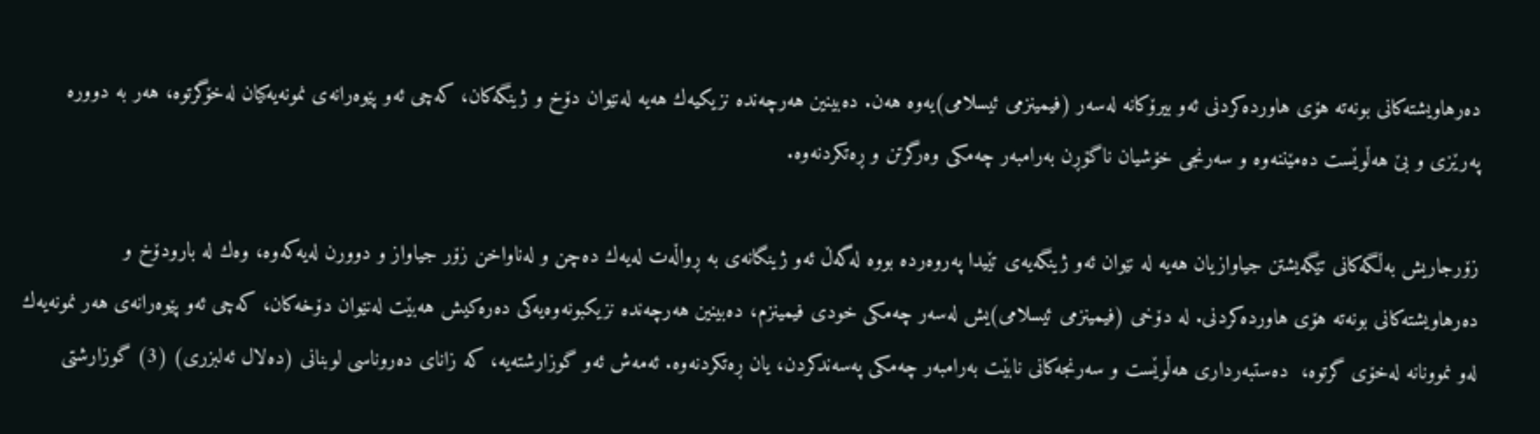ده‌رهاويشته‌كانى بونه‌ته‌ هۆى هاورده‌كردنى ئه‌و بيرۆكانه‌ له‌سه‌ر (فيمينزمى ئيسلامى)يه‌وه‌ هه‌ن. ده‌بينين هه‌رچه‌نده‌ نزيكيه‌ك هه‌يه‌ له‌نێوان دۆخ و ژينگه‌كان، كه‌چى ئه‌و پێوه‌رانه‌ى نمونه‌يه‌كيان له‌خۆگرتوه‌، هه‌ر به‌ دووره‌ په‌رێزى و بێ هه‌ڵوێست ده‌مێننه‌وه‌ و سه‌رنجى خۆشيان ناگۆڕن به‌رامبه‌ر چه‌مكى وه‌رگرتن و ڕه‌تكردنه‌وه‌.

زۆرجاريش به‌ڵگه‌كانى تێگه‌يشتن جياوازيان هه‌يه‌ له‌ نێوان ئه‌و ژينگه‌يه‌ى تێيدا په‌روه‌رده‌ بووه‌ له‌گه‌ڵ ئه‌و ژينگانه‌ى به‌ ڕواڵه‌ت له‌يه‌ك ده‌چن و له‌ناواخن زۆر جياواز و دوورن له‌يه‌كه‌وه‌، وه‌ك له‌ بارودۆخ و ده‌رهاويشته‌كانى بونه‌ته‌ هۆى هاورده‌كردنى. له ‌دۆخى (فيمينزمى ئيسلامى)يش له‌سه‌ر چه‌مكى خودى فيمينزم، ده‌بينين هه‌رچه‌نده‌ نزيكبونه‌وه‌يه‌كى ده‌ره‌كيش هه‌بێت له‌نێوان دۆخه‌كان، كه‌چى ئه‌و پێوه‌رانه‌ى هه‌ر نمونه‌يه‌ك له‌و نموونانه‌ له‌خۆى گرتوه‌،  ده‌ستبه‌ردارى هه‌ڵوێست و سه‌رنجه‌كانى نابێت به‌رامبه‌ر چه‌مكى په‌سه‌ندكردن، يان ڕه‌تكردنه‌وه‌. ئه‌مه‌ش ئه‌و گوزارشته‌يه‌، كه‌ زاناى ده‌روناسى لوبنانى (ده‌لال ئه‌لبزرى) (3) گوزارشتى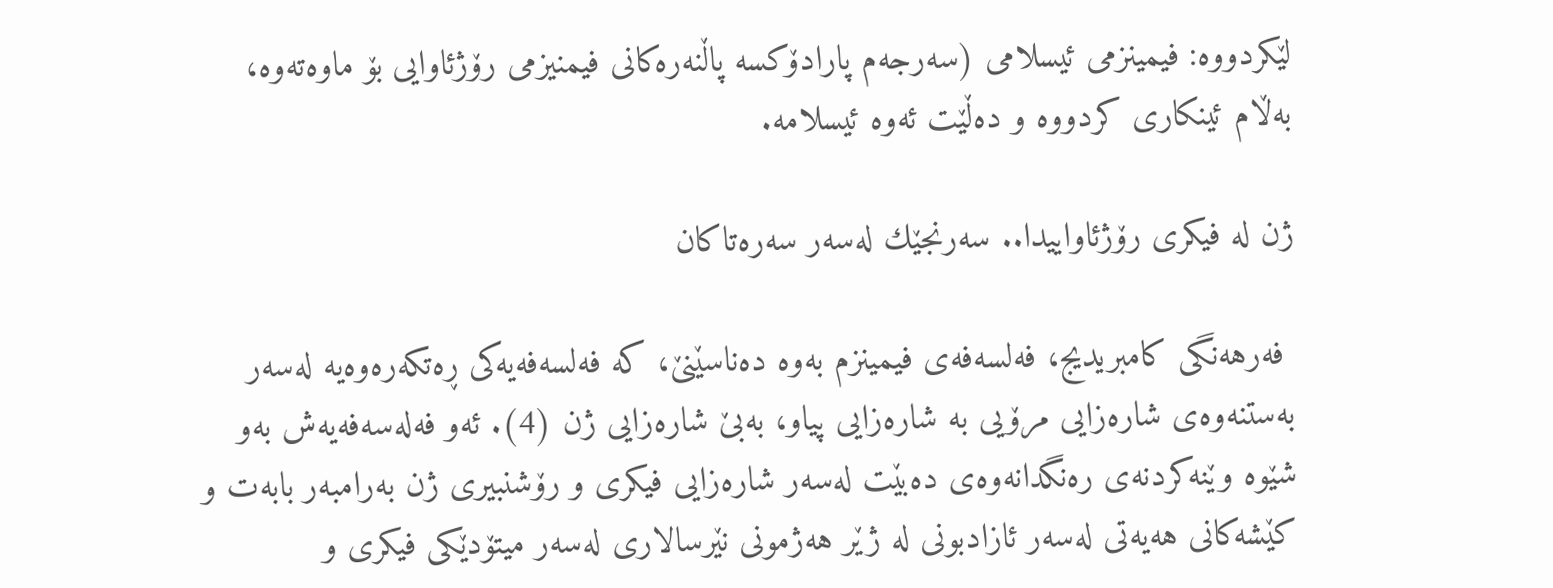لێكردووه‌: فيمينزمى ئيسلامى (سه‌رجه‌م پارادۆكسه‌ پاڵنه‌ره‌كانى فيمنيزمى رۆژئاوايى بۆ ماوه‌ته‌وه‌، به‌ڵام ئينكارى كردووه‌ و ده‌ڵێت ئه‌وه‌ ئيسلامه‌.

ژن له ‌فيكرى رۆژئاواييدا.. سه‌رنجێك له‌سه‌ر سه‌ره‌تاكان

 فه‌رهه‌نگى كامبريديج، فه‌لسه‌فه‌ى فيمينزم به‌وه‌ ده‌ناسێنێ، كه‌ فه‌لسه‌فه‌يه‌كى ڕه‌تكه‌ره‌وه‌يه‌ له‌سه‌ر به‌ستنه‌وه‌ى شاره‌زايى مرۆيى به‌ شاره‌زايى پياو، به‌بێ شاره‌زايى ژن (4). ئه‌و فه‌له‌سه‌فه‌يه‌ش به‌و شێوه‌ وێنه‌كردنه‌ى‌ ره‌نگدانه‌وه‌ى ده‌بێت له‌سه‌ر شاره‌زايى فيكرى و رۆشنبيرى ژن به‌رامبه‌ر بابه‌ت و كێشه‌كانى هه‌يه‌تى له‌سه‌ر ئازادبونى له‌ ژێر هه‌ژمونى نێرسالارى له‌سه‌ر ميتۆدێكى فيكرى و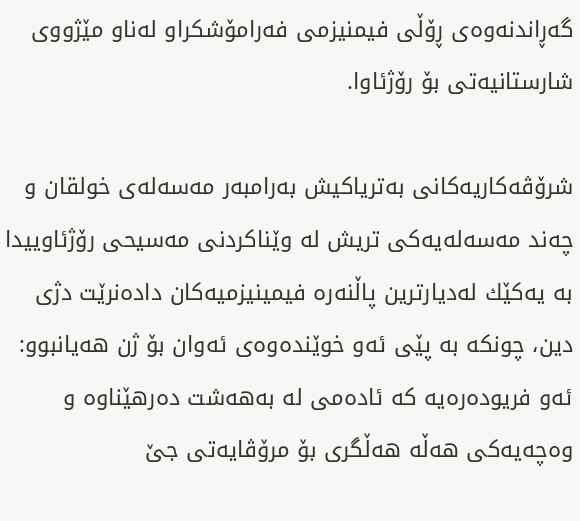گه‌ڕاندنه‌وه‌ى ڕۆڵى فيمنيزمى فه‌رامۆشكراو له‌ناو مێژووى شارستانيه‌تى بۆ رۆژئاوا.

شرۆڤه‌كاريه‌كانى به‌ترياكيش به‌رامبه‌ر مه‌سه‌له‌ى خولقان و چه‌ند مه‌سه‌له‌يه‌كى تريش له‌ وێناكردنى مه‌سيحى رۆژئاوييدا به‌ يه‌كێك له‌ديارترين پاڵنه‌ره‌ فيمینيزميه‌كان داده‌نرێت دژى دين، چونكه‌ به‌ پێى ئه‌و خوێنده‌وه‌ى ئه‌وان بۆ ژن هه‌يانبوو: ئه‌و فريوده‌ره‌يه‌ كه‌ ئاده‌مى له‌ به‌هه‌شت ده‌رهێناوه‌ و وه‌چه‌يه‌كى هه‌ڵه‌ هه‌ڵگرى بۆ مرۆڤايه‌تى جێ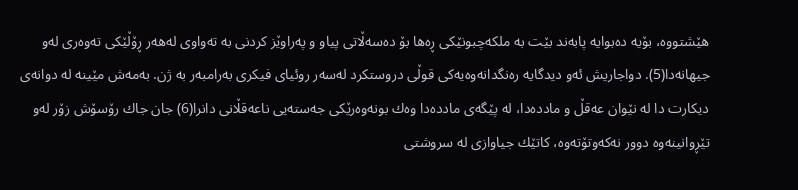هێشتووه‌، بۆيه‌ ده‌بوايه‌ پابه‌ند بێت به‌ ملكه‌چبونێكى ڕه‌ها بۆ ده‌سه‌ڵاتى پياو و په‌راوێز كردنى به‌ ته‌واوى له‌هه‌ر ڕۆڵێكى ته‌وه‌رى له‌و جيهانه‌دا(5). دواجاريش ئه‌و ديدگايه‌ ره‌نگدانه‌وه‌يه‌كى قوڵى دروستكرد له‌سه‌ر روئياى فيكرى به‌رامبه‌ر به‌ ژن. به‌مه‌ش مێينه‌ له ‌دوانه‌ى ديكارت دا له‌ نێوان عه‌قڵ و مادده‌دا، له‌ پێگه‌ى مادده‌دا وه‌ك بونه‌وه‌رێكى جه‌سته‌يى ناعه‌قڵانى دانرا(6) جان جاك رۆسۆش زۆر له‌و تێڕوانينه‌وه‌ دوور نه‌كه‌وتۆته‌وه‌، كاتێك جياوازى له ‌سروشتى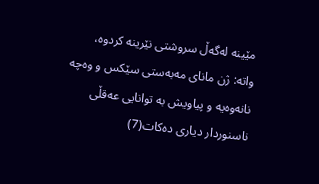مێينه‌ له‌گه‌ڵ سروشتى نێرينه‌ كردوه‌، واته‌: ژن ماناى مه‌به‌ستى سێكس و وه‌چه‌ نانه‌وه‌يه‌ و پياويش به‌ توانايى عه‌قڵى ناسنوردار ديارى ده‌كات(7)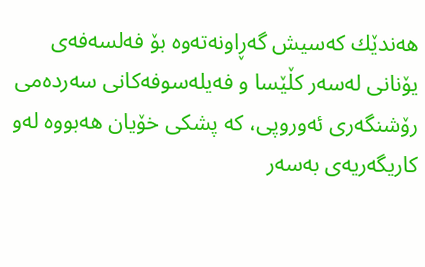هه‌ندێك كه‌سيش گه‌ڕاو‌نه‌ته‌وه‌ بۆ فه‌لسه‌فه‌ى يۆنانى له‌سه‌ر كڵێسا و فه‌يله‌سوفه‌كانى سه‌رده‌مى رۆشنگه‌رى ئه‌وروپى، كه‌ پشكى خۆيان هه‌بووه‌ له‌و كاريگه‌ريه‌ى به‌سه‌ر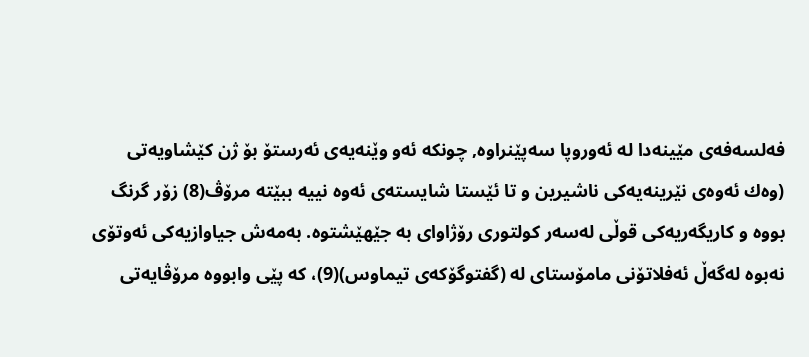فه‌لسه‌فه‌ى مێينه‌دا له‌ ئه‌وروپا سه‌پێنراوه‌, چونكه‌ ئه‌و وێنه‌يه‌ى ئه‌رستۆ بۆ ژن كێشاويه‌تى (وه‌ك ئه‌وه‌ى نێرينه‌يه‌كى ناشيرين و تا ئێستا شايسته‌ى ئه‌وه‌ نييه‌ ببێته‌ مرۆڤ(8) زۆر گرنگ بووه‌ و كاريگه‌ريه‌كى قوڵى‌ له‌سه‌ر كولتورى رۆژاواى به‌ جێهێشتوه‌. به‌مه‌ش جياوازيه‌كى ئه‌وتۆى نه‌بوه‌ له‌گه‌ڵ ئه‌فلاتۆنى مامۆستاى له‌ (گفتوگۆكه‌ى تيماوس)(9)، كه‌ پێى وابووه‌ مرۆڤايه‌تى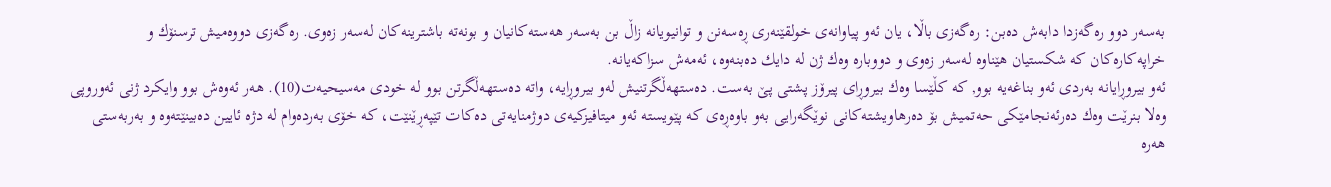به‌سه‌ر دوو ره‌گه‌زدا دابه‌ش ده‌بن: ره‌گه‌زى باڵا، يان ئه‌و پياوانه‌ى خولقێنه‌رى ڕه‌سه‌نن و توانيويانه‌ زاڵ بن به‌سه‌ر هه‌سته‌كانيان و بونه‌ته‌ باشترينه‌كان له‌سه‌ر زه‌وی. ره‌گه‌زى دووه‌ميش ترسنۆك و خراپه‌كاره‌كان كە شكستيان هێناوه‌ له‌سه‌ر زه‌وى و دووباره‌ وه‌ك ژن له ‌دايك ده‌بنه‌وه‌، ئه‌مه‌ش سزاكه‌يانه‌.
ئه‌و بيروڕايانه‌ به‌ردى ئه‌و بناغه‌يه‌ بوو, كه‌ كڵێسا وه‌ك بيروڕاى پيرۆز پشتى پێ به‌ست. ده‌ستهه‌ڵگرتنيش له‌و بيروڕايه‌، واته‌ ده‌ستهه‌ڵگرتن بوو له‌ خودى مه‌سيحيه‌ت(10). هه‌ر ئه‌وه‌ش بوو وايكرد ژنى ئه‌وروپى وه‌لا بنرێت وه‌ك ده‌رئه‌نجامێكى حه‌تميش بۆ ده‌رهاويشته‌كانى نوێگه‌رايى به‌و باوه‌ڕه‌ى كه‌ پێويسته‌ ئه‌و ميتافيزكيه‌ى دوژمنايه‌تى ده‌كات تێپه‌ڕێنێت، كه‌ خۆى به‌رده‌وام له‌ دژه‌ ئایين ده‌بينێته‌وە و به‌ربه‌ستى هه‌ره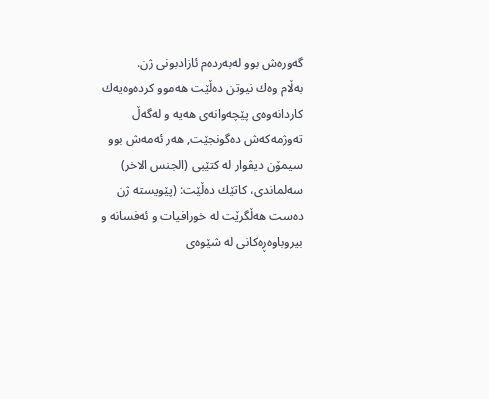گه‌وره‌ش بوو له‌به‌رده‌م ئازادبونى ژن.
به‌ڵام وه‌ك نيوتن ده‌ڵێت هه‌موو كرده‌وه‌يه‌ك كاردانه‌وه‌ى پێچه‌وانه‌ى هه‌يه‌ و له‌گه‌ڵ ته‌وژمه‌كه‌ش ده‌گونجێت, هه‌ر ئه‌مه‌ش بوو سيمۆن ديڤوار له‌ كتێبى (الجنس الاخر) سه‌لماندى، كاتێك‌ ده‌ڵێت: (پێويسته‌ ژن ده‌ست هه‌ڵگرێت له‌ خورافيات و ئه‌فسانه ‌و بيروباوه‌ڕه‌كانى له‌ شێوه‌ى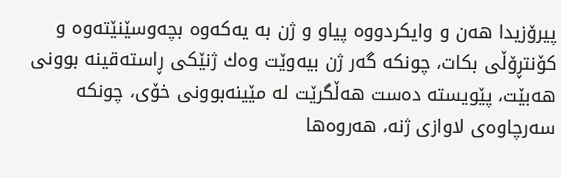پيرۆزيدا هه‌ن و وايكردووه‌ پياو و ژن به‌ يه‌كه‌وه‌ بچه‌وسێنێته‌وه‌ و كۆنتڕۆڵى بكات، چونكه‌ گه‌ر ژن بيه‌وێت وه‌ك ژنێكى ڕاسته‌قينه‌ بوونى هه‌بێت، پێويسته‌ ده‌ست هه‌ڵگرێت له‌ مێينه‌بوونى خۆى، چونكه‌ سه‌رچاوه‌ى لاوازى ژنه‌، هه‌روه‌ها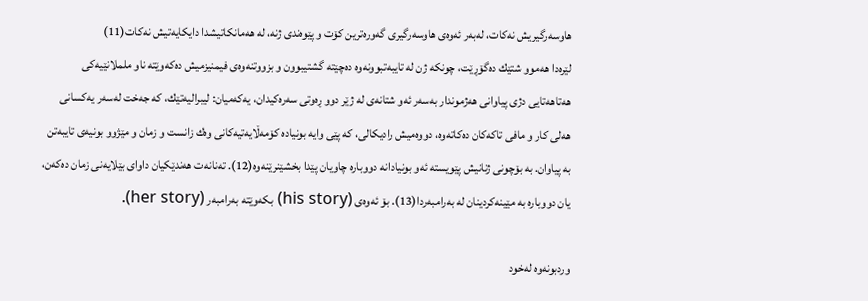هاوسه‌رگيريش نه‌كات، له‌به‌ر ئه‌وه‌ى هاوسه‌رگيرى گه‌وره‌ترين كۆت و پێوه‌ندى ژنه‌، له‌ هه‌مانكاتيشدا دايكایەتيش نه‌كات(11)
لێره‌دا هه‌موو شتێك ده‌گۆڕێت، چونكه‌ ژن له‌ تايبه‌تبوونه‌وه‌‌ ده‌چێته‌ گشتیبوون و بزووتنه‌وه‌ى فيمنيزميش ده‌كه‌وێته‌‌ ناو ململانێيه‌كى هه‌تاهه‌تايى دژى پياوانى هه‌ژموندار به‌سه‌ر ئه‌و شتانه‌ى له ‌ژێر دوو ڕه‌وتى سه‌ره‌كيدان، يه‌كه‌ميان: ليبراليه‌تێك، كه‌ جه‌خت له‌سه‌ر يه‌كسانى هه‌لى كار و مافى تاكه‌كان ده‌كاته‌وه‌، دووه‌ميش راديكالى، كه‌ پێى وايه‌ بونياده‌ كۆمه‌ڵايه‌تيه‌كانى وه‌ك زانست و زمان و مێژوو بونيه‌ى تايبه‌تن به‌ پياوان. به‌ بۆچونى ژنانيش پێويسته‌ ئه‌و بونيادانه‌ دووباره‌ چاويان پێدا بخشێنرێنه‌وه‌(12). ته‌نانه‌ت هه‌ندێكيان داواى بێلايه‌نى زمان ده‌كه‌ن، يان دووباره‌ به‌ مێينه‌كردينان له ‌به‌رامبه‌ردا(13). بۆ ئه‌وه‌ى (his story) بكه‌وێته‌ به‌رامبه‌ر (her story).

وردبونه‌وه‌ له‌خود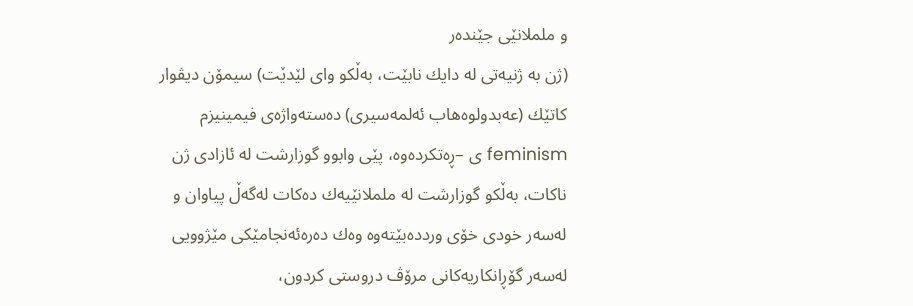و ململانێى جێنده‌ر
(ژن به‌ ژنيه‌تى له ‌دايك نابێت، به‌ڵكو واى لێدێت) سيمۆن ديڤوار
كاتێك (عەبدولوەهاب ئەلمەسیری) ده‌سته‌واژه‌ى فيمينيزم feminism ى –ڕه‌تكرده‌وه‌، پێى وابوو گوزارشت له‌ ئازادى ژن ناكات، به‌ڵكو گوزارشت له‌ ململانێيه‌ك ده‌كات له‌گه‌ڵ پياوان و له‌سه‌ر خودى خۆى وردده‌بێته‌وه‌ وه‌ك ده‌ره‌ئه‌نجامێكى مێژوويى له‌سه‌ر گۆڕانكاريه‌كانى مرۆڤ دروستى كردون،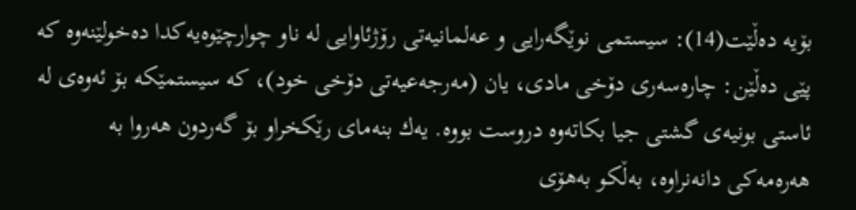بۆيه‌ ده‌ڵێت(14): سيستمى نوێگه‌رايى و عه‌لمانيه‌تى رۆژئاوايى له‌ ناو چوارچێوه‌يه‌كدا ده‌خولێنه‌وه‌ كه‌ پێى ده‌ڵێن: چاره‌سه‌رى دۆخى مادى، يان (مه‌رجەعيه‌تى دۆخى خود)، كه‌ سيستمێكه‌ بۆ ئه‌وه‌ى له‌ ئاستى بونيه‌ى گشتى جيا بكاته‌وه‌ دروست بووه‌. يه‌ك بنه‌ماى رێكخراو بۆ گه‌ردون هه‌روا به‌ هه‌ره‌مه‌كى دانه‌نراوه‌، به‌ڵكو به‌هۆى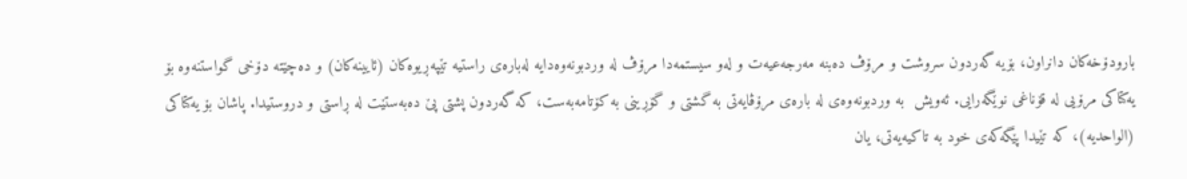بارودۆخه‌كان دانراون، بۆيه‌ گه‌ردون سروشت و مرۆڤ ده‌بنه‌ مه‌رجەعيه‌ت و له‌و سيستمه‌دا مرۆڤ له ‌وردبونه‌وه‌دايه‌ له‌باره‌ى راستيه‌ تێپه‌ڕيوه‌كان (ئايینه‌كان) و ده‌چێته‌ دۆخى گواستنه‌وه‌ بۆ يه‌كتاكى مرۆيى له‌ قۆناغى نوێگه‌رايى. ئه‌ويش  به‌ وردبونه‌وه‌ى له ‌باره‌ى مرۆڤايه‌تى به‌ گشتى و گۆڕينى به‌ كۆتامه‌به‌ست، كه‌ گه‌ردون پشتى پێ ده‌به‌ستێت له‌ ڕاستى و دروستيدا. پاشان بۆ يه‌كتاكى (الواحديه‌)، كه‌ تێيدا پێگه‌كه‌ى خود به‌ تاكيه‌يه‌تى، يان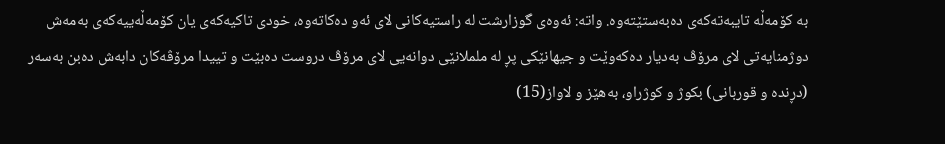به‌ كۆمه‌ڵه‌ تايبه‌ته‌كه‌ى ده‌به‌ستێته‌وه‌. واته‌: ئه‌وه‌ى گوزارشت له‌ راستيه‌كانى لاى ئه‌و ده‌كاته‌وه‌، خودى تاكيه‌كه‌ى يان كۆمه‌ڵه‌يیه‌كه‌ى به‌مه‌ش دوژمنايه‌تى لاى مرۆڤ به‌ديار ده‌كه‌وێت و جيهانێكى پڕ له‌ ململانێى دوانه‌يى لاى مرۆڤ دروست ده‌بێت و تييدا مرۆڤه‌كان دابه‌ش ده‌بن به‌سه‌ر (دڕنده‌ و قوربانى) بكوژ و كوژراو، به‌هێز و لاواز(15)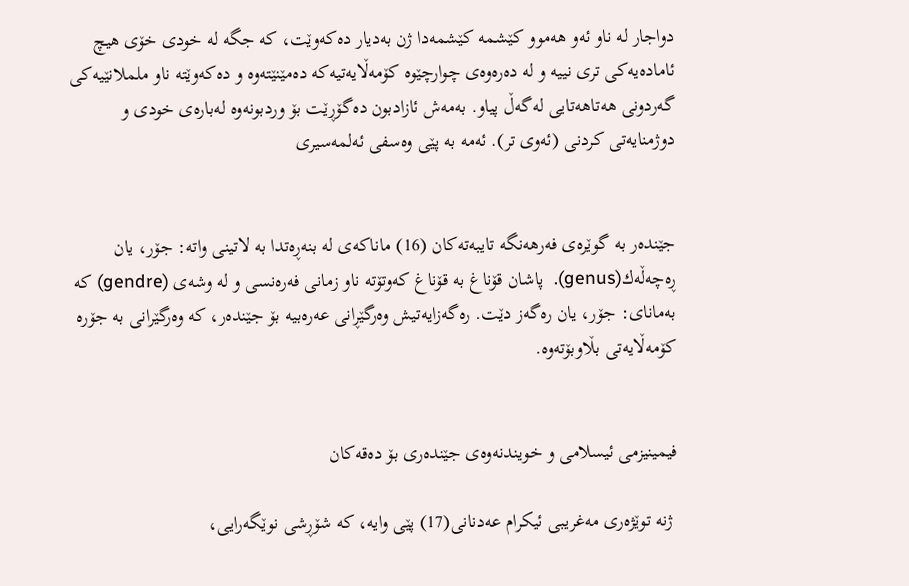دواجار له‌ ناو ئه‌و هه‌موو كێشمه‌ كێشمه‌دا ژن به‌ديار ده‌كه‌وێت، كه‌ جگه‌ له ‌خودى خۆى هيچ ئاماده‌يه‌كى ترى نييه‌ و له ‌ده‌ره‌وه‌ى چوارچێوه‌ كۆمه‌ڵايه‌تيه‌كه‌ ده‌مێنێته‌وه‌ و ده‌كه‌وێته‌ ناو ململانێيه‌كى گه‌ردونى هه‌تاهه‌تايى له‌گه‌ڵ پياو. به‌مه‌ش ئازادبون ده‌گۆڕێت بۆ وردبونه‌وه‌ له‌باره‌ى خودى و دوژمنايه‌تى كردنى (ئه‌وى تر). ئه‌مه‌ به‌ پێى وه‌سفى ئەلمەسیری


جێنده‌ر به‌ گوێره‌ى فه‌رهه‌نگه‌ تايبه‌ته‌كان (16) ماناكه‌ى له ‌بنه‌ڕه‌تدا به‌ لاتينى واته‌: جۆر، يان ڕه‌چه‌ڵه‌ك(genus).  پاشان قۆناغ به‌ قۆناغ كه‌وتۆته‌ ناو زمانى فه‌ره‌نسى و له‌ وشه‌ى (gendre) كه‌ به‌ماناى: جۆر، يان ره‌گه‌ز دێت. ره‌گه‌زايه‌تيش وه‌رگێڕانى عه‌ره‌بيه‌ بۆ جێنده‌ر، كه‌ وه‌رگێرانى به‌ جۆره‌ كۆمه‌ڵايه‌تى بڵاوبۆته‌وه‌.


فيمينيزمى ئيسلامى و خويندنه‌وه‌ى جێنده‌رى بۆ ده‌قه‌كان

 ژنه‌ توێژه‌رى مه‌غريبى ئيكرام عه‌دنانى(17) پێى وايه‌، كه‌ شۆڕشى نوێگه‌رايى،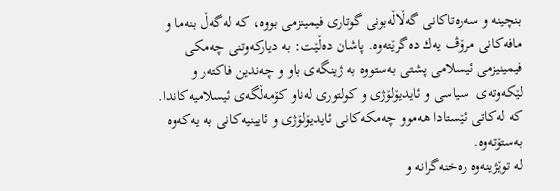بنچينه‌ و سه‌ره‌تاكانى گه‌ڵاڵه‌بونى گوتارى فيمينزمى بووه‌، كه‌ له‌گه‌ڵ بنه‌ما و مافه‌كانى مرۆڤ يه‌ك ده‌گرێته‌وه‌. پاشان ده‌ڵێت: به‌ دياركه‌وتنى چه‌مكى فيمينيزمى ئيسلامى پشتى به‌ستووه‌ به‌ ژينگه‌ى باو و چه‌ندين فاكته‌ر و لێكه‌وته‌ى  سياسى و ئايديۆلۆژى و كولتورى له‌ناو كۆمه‌ڵگه‌ى ئيسلاميه‌كاندا. كه‌ له‌كاتى ئێستادا هه‌موو چه‌مكه‌كانى ئايديۆلۆژى و ئايینيه‌كانى به‌ يه‌كه‌وه‌ به‌ستۆته‌وه‌.
له‌ توێژينه‌وه‌ ره‌خنه‌گرانه‌ و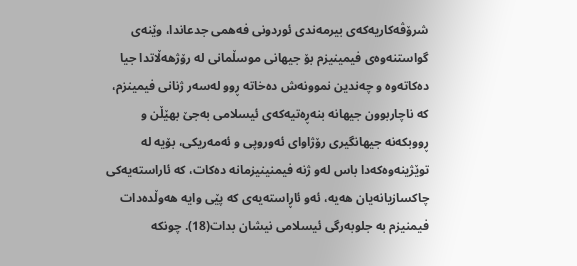شرۆڤه‌كاريه‌كه‌ى بيرمه‌ندى ئوردونى فه‌همى جدعاندا، وێنه‌ى گواستنه‌وه‌ى فيمينيزم بۆ جيهانى موسڵمانى له‌ رۆژهه‌ڵاتدا جيا ده‌كاته‌وه‌ و چه‌ندين نموونه‌ش ده‌خاته‌ ڕوو له‌سه‌ر ژنانى فيمينزم، كه‌ ناچاربوون جيهانه‌ بنه‌ڕه‌تيه‌كه‌ى ئيسلامى به‌جێ بهێڵن و ڕووبكه‌نه‌ جيهانگيرى رۆژاواى ئه‌وروپى و ئه‌مه‌ريكى، بۆيه‌ له‌ توێژينه‌وه‌كه‌دا باس له‌و ژنه‌ فيمنينيزمانه‌ ده‌كات، كه‌ ئاراستەيه‌كى چاكسازيانه‌يان هه‌يه‌، ئه‌و ئاڕاسته‌يه‌ى كه‌ پێى وايه‌ هه‌وڵده‌دات فيمنيزم به‌ جلوبه‌رگى ئيسلامى نيشان بدات(18). چونكه‌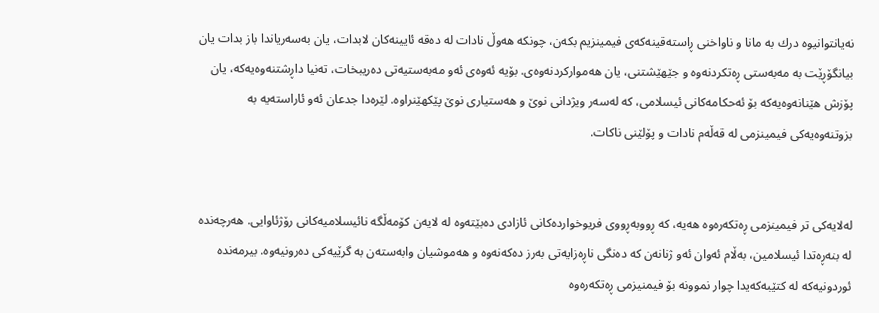نه‌يانتوانيوه‌ درك به‌ مانا و ناواخنى ڕاسته‌قينه‌كه‌ى فيمينزيم بكه‌ن، چونكه‌ هه‌وڵ نادات له‌ ده‌قه‌ ئایينه‌كان لابدات، يان به‌سه‌رياندا باز بدات يان بيانگۆڕێت به‌ مه‌به‌ستى ڕه‌تكردنه‌وه‌ و جێهێشتنى، يان هه‌مواركردنه‌وه‌ى. بۆيه‌ ئه‌وه‌ى ئه‌و مه‌به‌ستيه‌تى ده‌ريبخات، ته‌نيا داڕشتنه‌وه‌يه‌كه‌، يان پۆزش هێنانه‌وه‌يه‌كه‌ بۆ ئه‌حكامه‌كانى ئيسلامى، كه‌ له‌سه‌ر ويژدانى نوێ و هه‌ستيارى نوێ پێكهێنراوه‌. لێره‌دا جدعان ئه‌و ئاراسته‌يه‌ به‌ بزوتنه‌وه‌يه‌كى فيمينزمى له‌ قه‌ڵه‌م نادات و پۆلێنى ناكات.


له‌لايه‌كى تر فيمينزمى ڕه‌تكه‌ره‌وه‌ هه‌يه‌، كه‌ ڕووبه‌ڕووى فريوخوارده‌كانى ئازادى ده‌بێته‌وه‌ له‌ لايه‌ن كۆمه‌ڵگه‌ نائيسلاميه‌كانى رۆژئاوايى. هه‌رچه‌نده‌ له‌ بنه‌ڕه‌تدا ئيسلامين، به‌ڵام ئه‌وان ئه‌و ژنانه‌ن كه‌ ده‌نگى ناڕه‌زايه‌تى به‌رز ده‌كه‌نه‌وه‌ و هه‌موشيان وابه‌سته‌ن به‌ گرێیەكی ده‌رونيه‌وه‌. بيرمه‌نده‌ ئوردونيه‌كه‌ له‌ كتێبه‌كه‌يدا چوار نموونه‌ بۆ فيمنيزمى ڕه‌تكه‌ره‌وه‌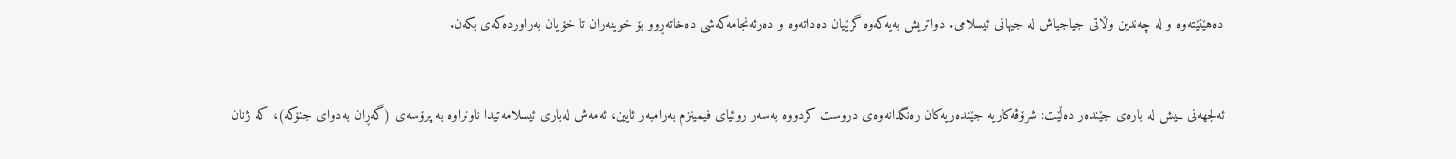ده‌هێنێته‌وه‌ و له ‌چه‌ندين وڵاتى جياجياش له‌ جيهانى ئيسلامى. دواتريش به‌يه‌كه‌وه‌ گرێيان ده‌داته‌وه‌ و ده‌رئه‌نجامه‌كه‌شى ده‌خاته‌ڕوو بۆ خوينه‌ران تا خۆيان به‌راورده‌كه‌ى بكه‌ن.


ئه‌لجهەنى ــيش له ‌باره‌ى جێنده‌ر ده‌ڵێت: شرۆڤه‌كاريه‌ جێنده‌ريه‌كان ره‌نگدانه‌وه‌ى دروست كردووه‌ به‌سه‌ر روئياى فيمينزم به‌رامبه‌ر ئايین، ئه‌مه‌ش له‌بارى ئيسلامه‌تيدا ناونراوه‌ به‌ پرۆسه‌ى (گه‌ڕان به‌دواى جنۆكه‌)، كه‌ ژنان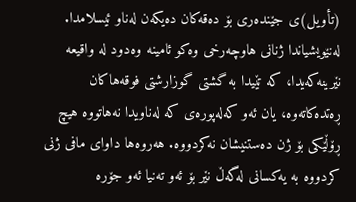(تأويل)ى جێنده‌رى بۆ ده‌قه‌كان ده‌يكه‌ن له‌ناو ئيسلامدا. له‌نێويشياندا ژنانى هاوچه‌رخى وه‌كو ئامينه‌ وەدود له ‌واقيعه‌ نێرينه‌كه‌يدا، كه‌ تێيدا به‌ گشتى گوزارشتی فوقەهاكان ڕه‌تده‌كاته‌وه‌، يان ئه‌و كه‌له‌پوره‌ى كه‌ له‌ناويدا نه‌هاتووه‌ هيچ ڕۆڵێكى بۆ ژن ده‌ستنيشان نه‌كردووه‌. هه‌روه‌ها داواى مافى ژنى كردووه‌ به‌ يه‌كسانى له‌گه‌ڵ نێر بۆ ئه‌و ته‌نيا ئه‌و جۆره‌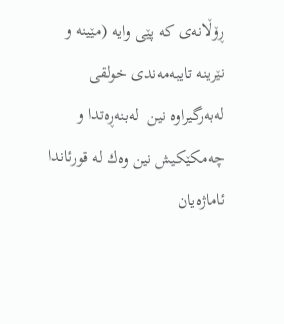ڕۆڵانه‌ى كه‌ پێى وايه‌ (مێينه‌ و نێرينه‌ تايبه‌مه‌ندى خولقى له‌به‌رگيراوه‌ نين  له‌بنه‌ڕه‌تدا و چه‌مكێكيش نين وه‌ك له ‌قورئاندا ئاماژه‌يان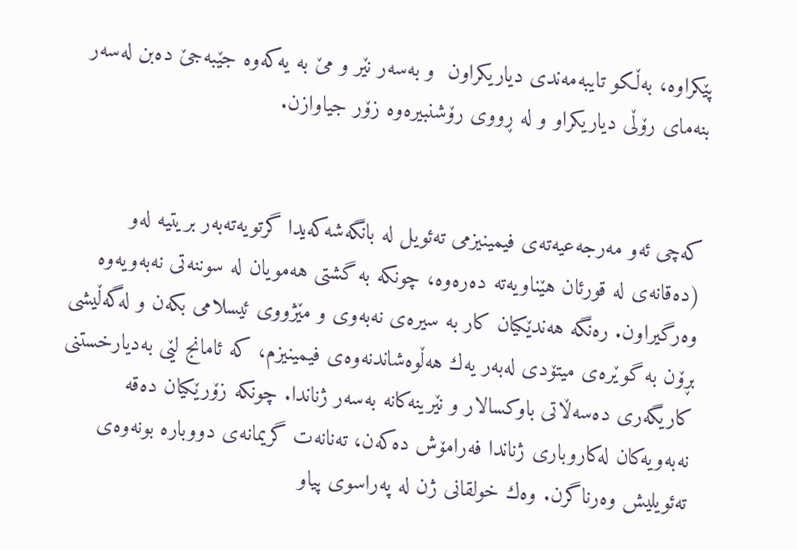پێكراوه‌، به‌ڵكو تايبه‌مه‌ندى دياريكراون  و به‌سه‌ر نێر و مێ به‌ يه‌كه‌وه‌ جێبه‌جێ ده‌بن له‌سه‌ر بنه‌ماى رۆڵى دياريكراو و له ‌ڕووى رۆشنبيره‌وه‌ زۆر جياوازن.


كه‌چى ئه‌و مه‌رجه‌عيه‌ته‌ى فيمينيزمى تەئویل له‌ بانگه‌شه‌كه‌يدا گرتويه‌ته‌به‌ر بريتيه‌ له‌و‌ (ده‌قانه‌ى له‌ قورئان هێناويه‌ته‌ ده‌ره‌وه‌، چونكه‌ به‌ گشتى هه‌مويان له‌ سوننه‌تى نه‌بەويه‌وه‌ وه‌رگيراون. ره‌نگه‌ هه‌ندێكيان كار به‌ سيره‌ى نه‌بەوى و مێژووى ئيسلامى بكه‌ن و له‌گه‌ڵيشى بڕۆن به‌ گوێره‌ى ميتۆدى له‌به‌ر يه‌ك هه‌ڵوه‌شاندنه‌وه‌ى فيمينيزم، كه‌ ئامانج لێى به‌ديارخستنى كاريگه‌رى ده‌سه‌ڵاتى باوكسالار و نێرينه‌كانه‌ به‌سه‌ر ژناندا. چونكه‌ زۆرێكيان ده‌قه‌ نه‌بەويه‌كان له‌كاروبارى ژناندا فه‌رامۆش ده‌كه‌ن، ته‌نانه‌ت گريمانه‌ى دووباره‌ بونه‌وه‌ى تەئویلیش وه‌رناگرن. وه‌ك خولقانى ژن له‌ په‌راسوى پياو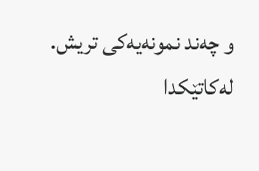و چه‌ند نمونه‌يه‌كى تريش. له‌كاتێكدا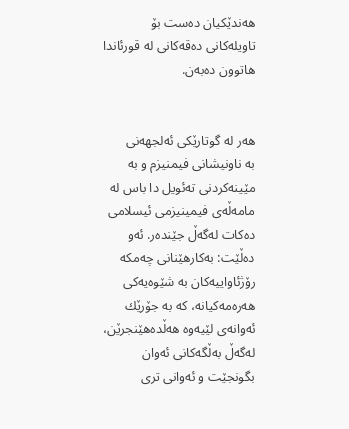هه‌ندێكيان ده‌ست بۆ تاويله‌كانى ده‌قه‌كانى له‌ قورئاندا هاتوون ده‌به‌ن.


هه‌ر له‌ گوتارێكى ئه‌لجهەنى به ‌ناونيشانى فيمنيزم و به‌ مێينه‌‌كردنى تەئویل دا باس له‌ مامه‌ڵه‌ى فيمينيزمى ئيسلامى ده‌كات له‌گه‌ڵ جێنده‌ر. ئه‌و ده‌ڵێت: به‌كارهێنانى چه‌مكه‌ رۆژئاواييه‌كان به ‌شێوه‌يه‌كى هه‌ره‌مه‌كيانه‌، كه‌ به‌ جۆرێك ئه‌وانه‌ى لێيه‌وه‌ هه‌ڵده‌هێنجرێن، له‌گه‌ڵ به‌ڵگه‌كانى ئه‌وان بگونجێت و ئه‌وانى ترى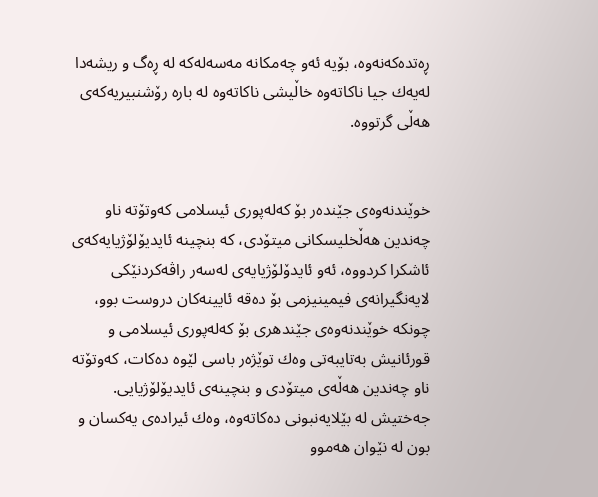ڕه‌تده‌كه‌نه‌وه‌، بۆيه‌ ئه‌و چه‌مكانه‌ مه‌سه‌له‌كه‌ له‌ ڕه‌گ و ريشه‌دا له‌يه‌ك جيا ناكاته‌وه‌ خاڵيشى ناكاته‌وه‌ له‌ باره‌ رۆشنبيريه‌كه‌ى هه‌ڵى گرتووه‌.


خوێندنه‌وه‌ى جێنده‌ر بۆ كه‌له‌پورى ئيسلامى كه‌وتۆته‌ ناو چه‌ندين هه‌ڵخليسكانى ميتۆدى، كه‌ بنچينه‌ ئايديۆلۆژيايه‌كه‌ى ئاشكرا كردووه‌، ئه‌و ئايدۆلۆژيايه‌ى له‌سه‌ر راڤه‌كردنێكى لايه‌نگيرانەى فيمينيزمى بۆ ده‌قه‌ ئایينه‌كان دروست بوو، چونكه‌ خوێندنه‌وه‌ى جێندهر‌ى بۆ كه‌له‌پو‌رى ئيسلامى و قورئانيش به‌تايبه‌تى وه‌ك توێژه‌ر باسى لێوه‌ ده‌كات، كه‌وتۆته‌ ناو چه‌ندين هه‌ڵه‌ى ميتۆدى و بنچينه‌ى ئايديۆلۆژيایى. جه‌ختيش له‌ بێلايه‌نبونى ده‌كاته‌وه‌، وه‌ك ئيراده‌ى يه‌كسان و بون له ‌نێوان هه‌موو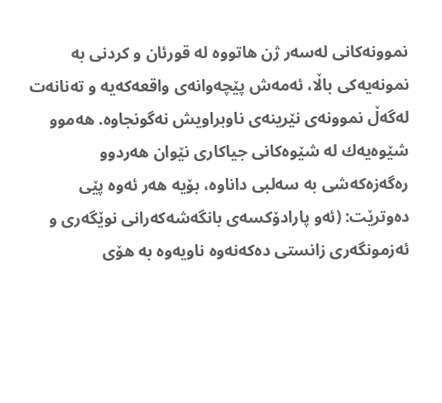نموونه‌كانى له‌سه‌ر ژن هاتووه‌ له‌ قورئان و كردنى به‌ نمونه‌يه‌كى باڵا، ئه‌مه‌ش پێچه‌وانه‌ى واقعه‌كه‌يه‌ و ته‌نانه‌ت له‌گه‌ڵ نموونه‌ى نێرينه‌ى ناوبراويش نه‌گونجاوه‌. هه‌موو شێوه‌يه‌ك له ‌شێوه‌كانى جياكارى نێوان هه‌ردوو ره‌گه‌زه‌كه‌شى به‌ سه‌لبى داناوه‌، بۆيه‌ هه‌ر ئه‌وه‌ پێى ده‌وترێت: (ئه‌و پارادۆكسه‌ى بانگه‌شه‌كه‌رانى نوێگه‌رى و ئه‌زمونگه‌رى زانستى ده‌كه‌نه‌وه‌ ناويه‌وه‌ به ‌هۆى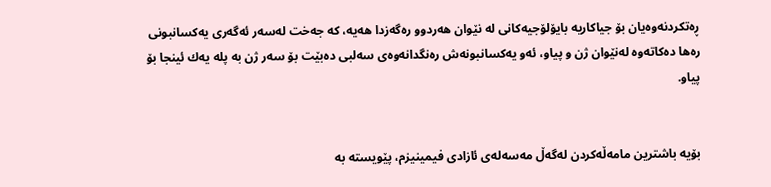ڕه‌تكردنه‌وه‌يان بۆ جياكاريه‌ بايۆلۆجيه‌كانى له‌ نێوان هه‌ردوو ره‌گه‌زدا هه‌يه‌، كه‌ جه‌خت له‌سه‌ر ئه‌گه‌رى يه‌كسانبونى ره‌ها ده‌كاته‌وه‌ له‌نێوان ژن و پياو، ئه‌و يه‌كسانبونه‌ش ره‌نگدانه‌وه‌ى سه‌لبى ده‌بێت بۆ سه‌ر ژن به‌ پله‌ يه‌ك ئينجا بۆ پياو.


بۆيه‌ باشترين مامه‌ڵه‌كردن له‌گه‌ڵ مه‌سه‌له‌ى ئازادى فيمينيزم، پێويسته‌ به‌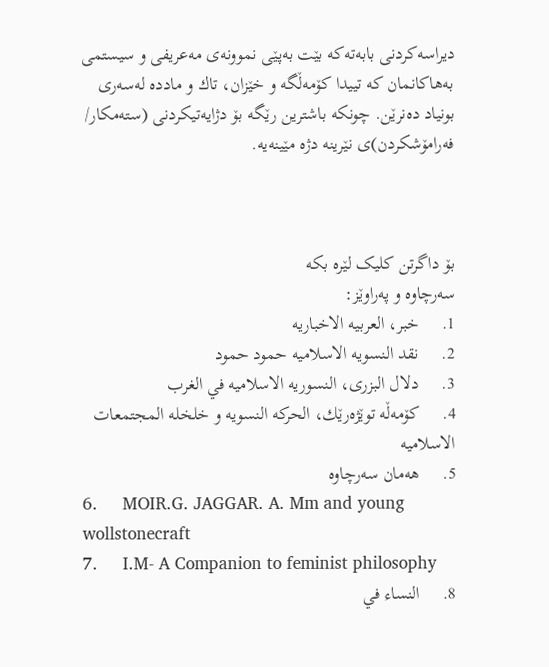ديراسه‌كردنى بابه‌ته‌كه‌ بێت به‌پێى نموونه‌ى مه‌عريفى و سيستمى به‌هاكانمان كه‌ تييدا كۆمه‌ڵگه‌ و خێزان، تاك و مادده‌ له‌سه‌رى بونياد ده‌نرێن. چونكه‌ باشترين رێگه‌ بۆ دژايه‌تيكردنى (سته‌مكار/ فه‌رامۆشكردن)ى نێرينه‌ دژه‌ مێينه‌‌يه‌.



بۆ داگرتن کلیک لێرە بکە
سه‌رچاوه‌ و پەراوێز:
1.     خبر، العربيه‌ الاخباريه‌
2.     نقد النسويه‌ الاسلاميه‌ حمود حمود
3.     دلال البزرى، النسوريه‌ الاسلاميه‌ في الغرب
4.     كۆمه‌ڵه‌ توێژه‌رێك، الحركه‌ النسويه‌ و خلخله‌ المجتمعات الاسلاميه‌
5.     هه‌مان سه‌رچاوه‌
6.     MOIR.G. JAGGAR. A. Mm and young wollstonecraft
7.     I.M- A Companion to feminist philosophy
8.     النساء في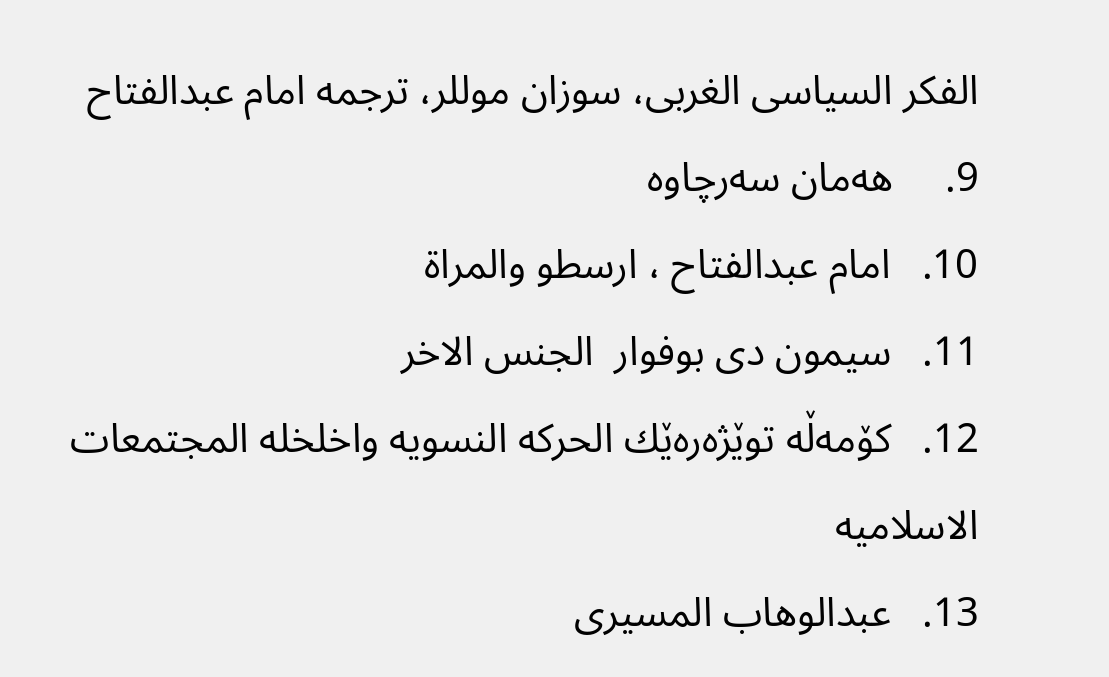الفكر السياسى الغربى، سوزان موللر، ترجمه‌ امام عبدالفتاح
9.     هه‌مان سه‌رچاوه‌
10.   امام عبدالفتاح ، ارسطو والمراة
11.   سيمون دى بوفوار  الجنس الاخر
12.   كۆمه‌ڵه‌ توێژه‌ره‌ێك الحركه‌ النسويه‌ واخلخله‌ المجتمعات الاسلاميه‌
13.   عبدالوهاب المسيرى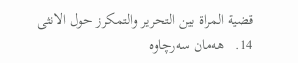قضية المراة بين التحرير والتمكرز حول الانثى
14.   هه‌مان سه‌رچاوه‌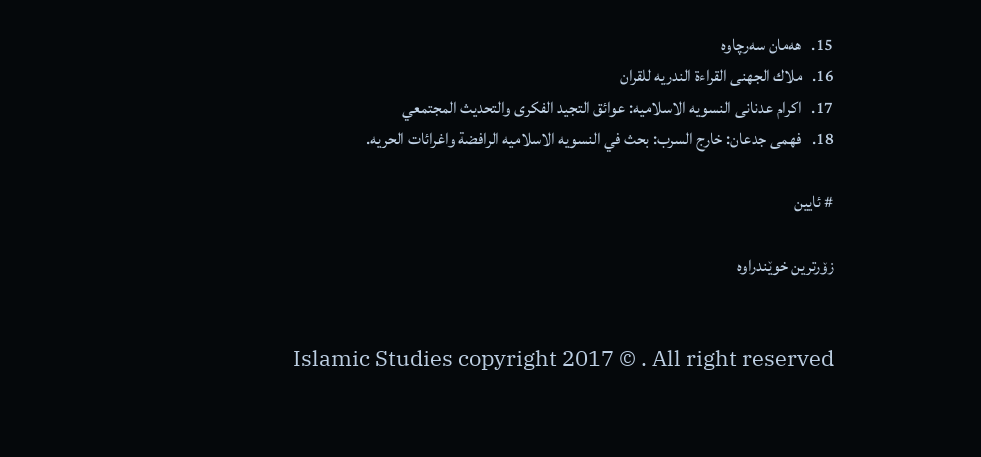15.   هه‌مان سه‌رچاوه‌
16.   ملاك الجهنى القراءة الندريه‌ للقران
17.   اكرام عدنانى النسويه‌ الاسلاميه‌: عوائق التجيد الفكرى والتحديث المجتمعي
18.   فهمى جدعان: خارج السرب: بحث في النسويه‌ الاسلاميه‌ الرافضة واغرائات الحريه‌.

# ئایین

زۆرترین خوێندراوە


Islamic Studies copyright 2017 © . All right reserved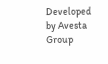Developed by Avesta Group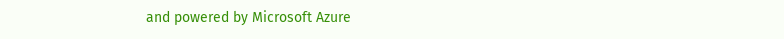and powered by Microsoft Azure